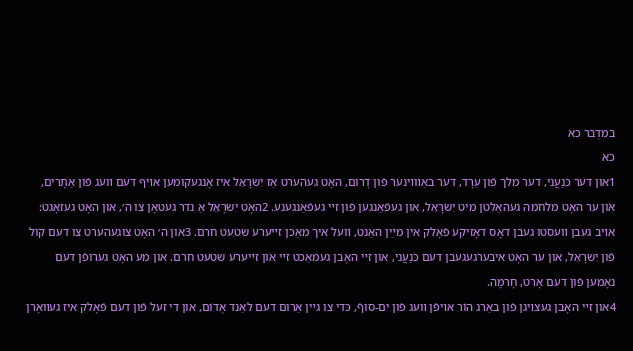במִדְבר כא
כא
1און דער כּנַעֲני, דער מלך פֿון עַרָד, דער באַװױנער פֿון דָרום, האָט געהערט אַז יִשׂרָאֵל איז אָנגעקומען אױף דעם װעג פֿון אַתָרים, און ער האָט מלחמה געהאַלטן מיט יִשׂרָאֵל, און געפֿאַנגען פֿון זײ געפֿאַנגענע. 2האָט יִשׂרָאֵל אַ נדר געטאָן צו ה׳, און האָט געזאָגט: אױב געבן װעסטו געבן דאָס דאָזיקע פֿאָלק אין מײַן האַנט, װעל איך מאַכן זײערע שטעט חרם. 3און ה׳ האָט צוגעהערט צו דעם קֹול פֿון יִשׂרָאֵל, און ער האָט איבערגעגעבן דעם כּנַעֲני, און זײ האָבן געמאַכט זײ און זײערע שטעט חרם. און מע האָט גערופֿן דעם נאָמען פֿון דעם אָרט, חָרמָה.
4און זײ האָבן געצױגן פֿון באַרג הוֹר אױפֿן װעג פֿון ים-סוףֿ, כּדי צו גײן אַרום דעם לאַנד אֶדוֹם, און די זעל פֿון דעם פֿאָלק איז געװאָרן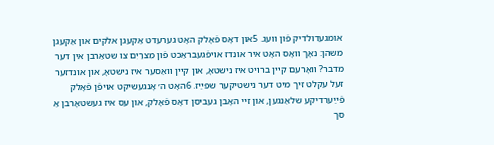אומגעדולדיק פֿון װעג. 5און דאָס פֿאָלק האָט גערעדט אַקעגן אלֹקים און אַקעגן משהן: נאָך װאָס האָט איר אונדז אױפֿגעבראַכט פֿון מִצרַיִם צו שטאַרבן אין דער מדבר? װאָרעם קײן ברױט איז נישטאָ, און קײן װאַסער איז נישטאָ, און אונדזער זעל עקלט זיך מיט דער נישטיקער שפּײַז. 6האָט ה׳ אָנגעשיקט אױפֿן פֿאָלק פֿײַערדיקע שלאַנגען, און זײ האָבן געביסן דאָס פֿאָלק, און עס איז געשטאָרבן אַ סך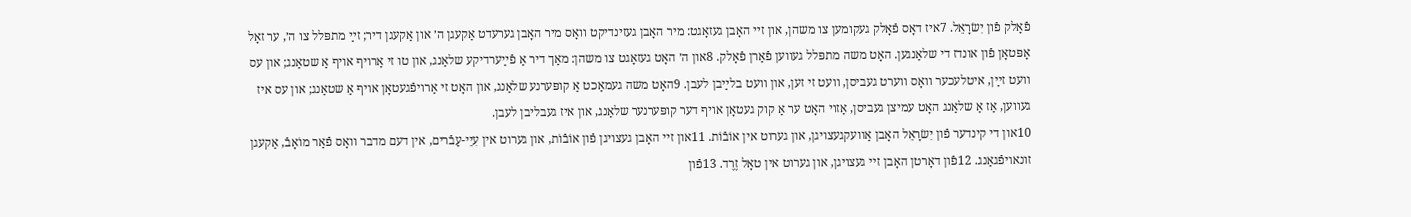פֿאָלק פֿון יִשׂרָאֵל. 7איז דאָס פֿאָלק געקומען צו משהן, און זײ האָבן געזאָגט: מיר האָבן געזינדיקט װאָס מיר האָבן גערעדט אַקעגן ה׳ און אַקעגן דיר; זײַ מתפּלל צו ה׳, ער זאָל אָפּטאָן פֿון אונדז די שלאַנגען. האָט משה מתפּלל געװען פֿאַרן פֿאָלק. 8און ה׳ האָט געזאָגט צו משהן: מאַך דיר אַ פֿײַערדיקע שלאַנג, און טו זי אַרױף אױף אַ שטאַנג; און עס װעט זײַן, איטלעכער װאָס װערט געביסן, װעט זי זען, און װעט בלײַבן לעבן. 9האָט משה געמאַכט אַ קופּערנע שלאַנג, און האָט זי אַרױפֿגעטאָן אױף אַ שטאַנג; און עס איז געװען, אַז אַ שלאַנג האָט עמיצן געביסן, אַזױ האָט ער אַ קוק געטאָן אױף דער קופּערנער שלאַנג, און איז געבליבן לעבן.
10און די קינדער פֿון יִשׂרָאֵל האָבן אַװעקגעצױגן, און גערוט אין אוֹבֿוֹת. 11און זײ האָבן געצױגן פֿון אוֹבֿוֹת, און גערוט אין עִיֵי-עַבֿרים, אין דעם מדבר װאָס פֿאַר מוֹאָבֿ, אַקעגן זונאױפֿגאַנג. 12פֿון דאָרטן האָבן זײ געצױגן, און גערוט אין טאָל זֶרֶד. 13פֿון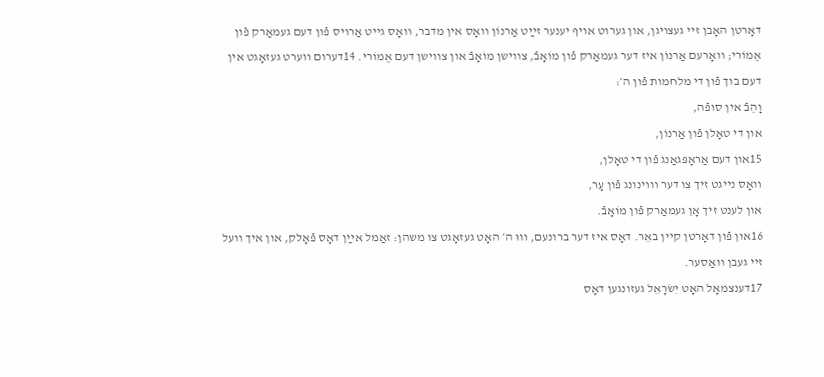דאָרטן האָבן זײ געצױגן, און גערוט אױף יענער זײַט אַרנוֹן װאָס אין מדבר, װאָס גײט אַרױס פֿון דעם געמאַרק פֿון אֶמוֹרי; װאָרעם אַרנוֹן איז דער געמאַרק פֿון מוֹאָבֿ, צװישן מוֹאָבֿ און צװישן דעם אֶמוֹרי. 14דערום װערט געזאָגט אין דעם בוך פֿון די מלחמות פֿון ה׳:
וָהֵבֿ אין סופֿה,
און די טאָלן פֿון אַרנוֹן,
15און דעם אַראָפּגאַנג פֿון די טאָלן,
װאָס נײגט זיך צו דער װױנונג פֿון עָר,
און לענט זיך אָן געמאַרק פֿון מוֹאָבֿ.
16און פֿון דאָרטן קײן באֵר. דאָס איז דער ברונעם, װוּ ה׳ האָט געזאָגט צו משהן: זאַמל אײַן דאָס פֿאָלק, און איך װעל זײ געבן װאַסער.
17דענצמאָל האָט יִשׂרָאֵל געזונגען דאָס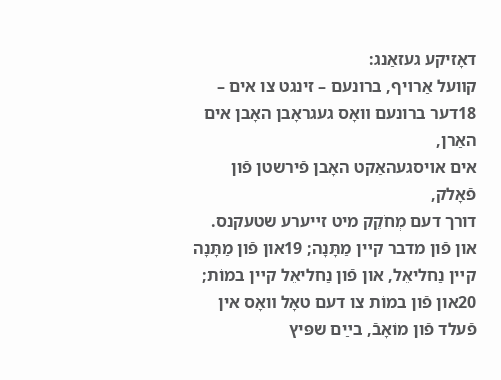דאָזיקע געזאַנג:
קװעל אַרױף, ברונעם – זינגט צו אים –
18דער ברונעם װאָס געגראָבן האָבן אים האַרן,
אים אױסגעהאַקט האָבן פֿירשטן פֿון פֿאָלק,
דורך דעם מְחֹקֵק מיט זײערע שטעקנס.
און פֿון מדבר קײן מַתָּנָה; 19און פֿון מַתָּנָה קײן נַחליאֵל, און פֿון נַחליאֵל קײן במוֹת; 20און פֿון במוֹת צו דעם טאָל װאָס אין פֿעלד פֿון מוֹאָבֿ, בײַם שפּיץ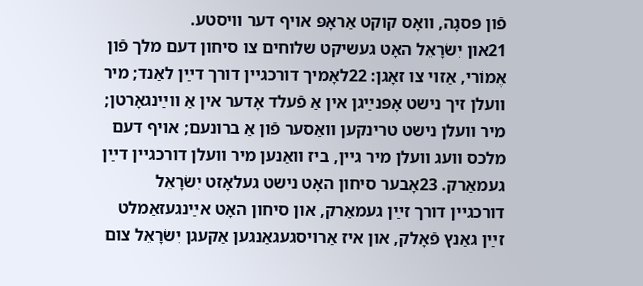פֿון פּסגָה, װאָס קוקט אַראָפּ אױף דער װיסטע.
21און יִשׂרָאֵל האָט געשיקט שלוחים צו סיחון דעם מלך פֿון אֶמוֹרי, אַזױ צו זאָגן: 22לאָמיך דורכגײן דורך דײַן לאַנד; מיר װעלן זיך נישט אָפּנײַגן אין אַ פֿעלד אָדער אין אַ װײַנגאָרטן; מיר װעלן נישט טרינקען װאַסער פֿון אַ ברונעם; אױף דעם מלכס װעג װעלן מיר גײן, ביז װאַנען מיר װעלן דורכגײן דײַן געמאַרק. 23אָבער סיחון האָט נישט געלאָזט יִשׂרָאֵל דורכגײן דורך זײַן געמאַרק, און סיחון האָט אײַנגעזאַמלט זײַן גאַנץ פֿאָלק, און איז אַרױסגעגאַנגען אַקעגן יִשׂרָאֵל צום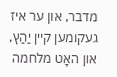מדבר, און ער איז געקומען קײן יַהַץ, און האָט מלחמה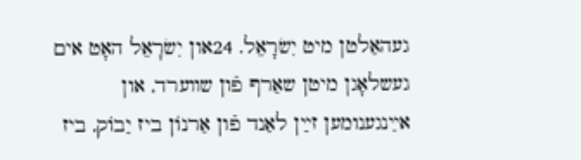געהאַלטן מיט יִשׂרָאֵל. 24און יִשׂרָאֵל האָט אים געשלאָגן מיטן שאַרף פֿון שװערד, און אײַנגענומען זײַן לאַנד פֿון אַרנוֹן ביז יַבוֹק, ביז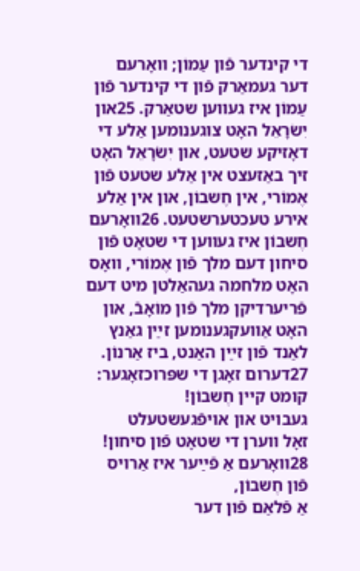די קינדער פֿון עַמוֹן; װאָרעם דער געמאַרק פֿון די קינדער פֿון עַמוֹן איז געװען שטאַרק. 25און יִשׂרָאֵל האָט צוגענומען אַלע די דאָזיקע שטעט, און יִשׂרָאֵל האָט זיך באַזעצט אין אַלע שטעט פֿון אֶמוֹרי, אין חֶשבוֹן, און אין אַלע אירע טעכטערשטעט. 26װאָרעם חֶשבוֹן איז געװען די שטאָט פֿון סיחון דעם מלך פֿון אֶמוֹרי, װאָס האָט מלחמה געהאַלטן מיט דעם פֿריערדיקן מלך פֿון מוֹאָבֿ, און האָט אַװעקגענומען זײַן גאַנץ לאַנד פֿון זײַן האַנט, ביז אַרנוֹן. 27דערום זאָגן די שפּרוכזאָגער:
קומט קײן חֶשבוֹן!
געבױט און אױפֿגעשטעלט
זאָל װערן די שטאָט פֿון סיחון!
28װאָרעם אַ פֿײַער איז אַרױס פֿון חֶשבוֹן,
אַ פֿלאַם פֿון דער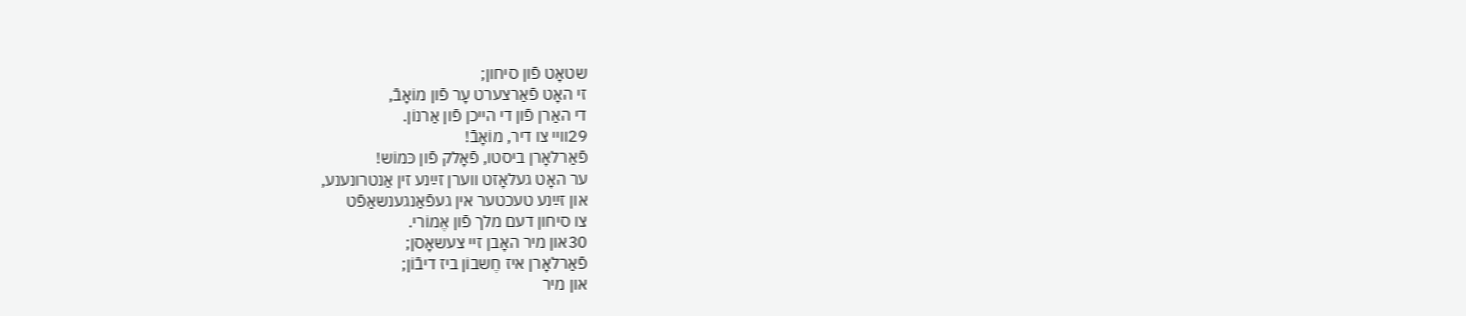שטאָט פֿון סיחון;
זי האָט פֿאַרצערט עָר פֿון מוֹאָבֿ,
די האַרן פֿון די הײכן פֿון אַרנוֹן.
29װײ צו דיר, מוֹאָבֿ!
פֿאַרלאָרן ביסטו, פֿאָלק פֿון כּמוֹש!
ער האָט געלאָזט װערן זײַנע זין אַנטרונענע,
און זײַנע טעכטער אין געפֿאַנגענשאַפֿט
צו סיחון דעם מלך פֿון אֶמוֹרי.
30און מיר האָבן זײ צעשאָסן;
פֿאַרלאָרן איז חֶשבוֹן ביז דיבֿוֹן;
און מיר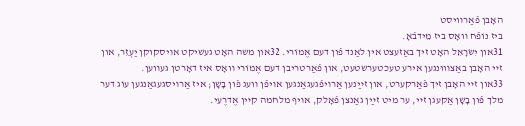האָבן פֿאַרװיסט
ביז נוֹפֿח װאָס ביז מֵידבֿאָ.
31און יִשׂרָאֵל האָט זיך באַזעצט אין לאַנד פֿון דעם אֶמוֹרי. 32און משה האָט געשיקט אױסקוקן יַעְזֵר, און זײ האָבן באַצװוּנגען אירע טעכטערשטעט, און פֿאַרטריבן דעם אֶמוֹרי װאָס איז דאָרטן געװען.
33און זײ האָבן זיך פֿאַרקערט, און זײַנען אַרױפֿגעגאַנגען אױפֿן װעג פֿון בָשָן; איז אַרױסגעגאַנגען עוֹג דער מלך פֿון בָשָן אַקעגן זײ, ער מיט זײַן גאַנצן פֿאָלק, אױף מלחמה קײן אֶדרֶעִי.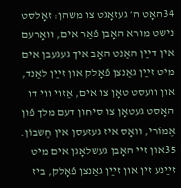34האָט ה׳ געזאָגט צו משהן: זאָלסט נישט מורא האָבן פֿאַר אים, װאָרעם אין דײַן האַנט האָב איך געגעבן אים מיט זײַן גאַנצן פֿאָלק און זײַן לאַנד, און װעסט טאָן צו אים, אַזױ װי דו האָסט געטאָן צו סיחון דעם מלך פֿון אֶמוֹרי, װאָס איז געזעסן אין חֶשבוֹן. 35און זײ האָבן געשלאָגן אים מיט זײַנע זין און זײַן גאַנצן פֿאָלק, ביז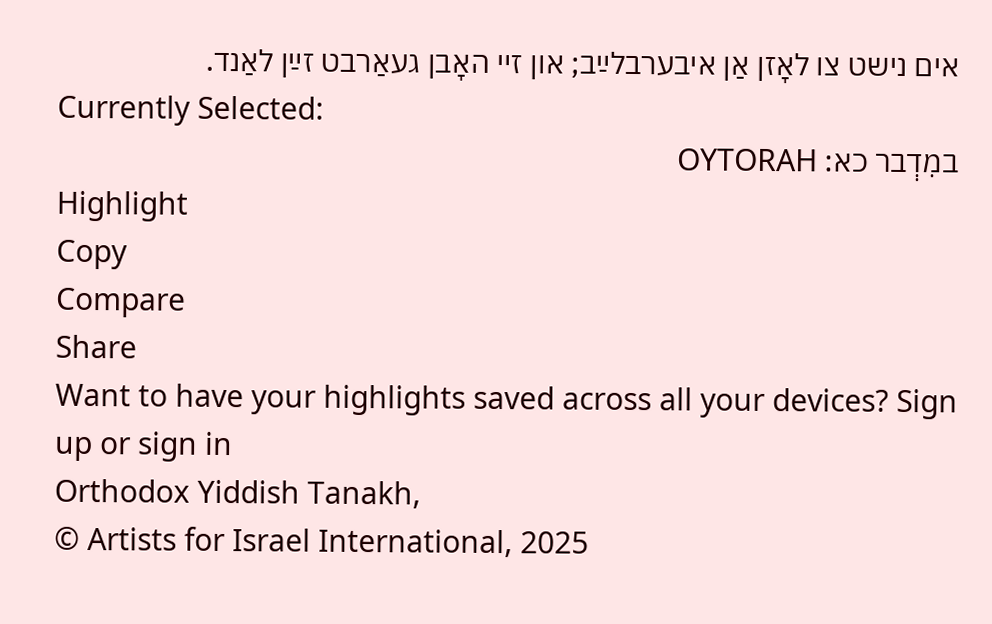אים נישט צו לאָזן אַן איבערבלײַב; און זײ האָבן געאַרבט זײַן לאַנד.
Currently Selected:
במִדְבר כא: OYTORAH
Highlight
Copy
Compare
Share
Want to have your highlights saved across all your devices? Sign up or sign in
Orthodox Yiddish Tanakh,
© Artists for Israel International, 2025